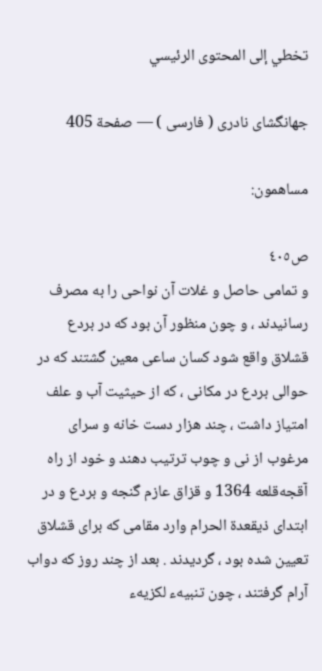تخطي إلى المحتوى الرئيسي

جهانگشاى نادرى ( فارسى ) — صفحة 405

مساهمون:

ص٤٠٥
و تمامى حاصل و غلات آن نواحى را به مصرف رسانيدند ، و چون منظور آن بود كه در بردع قشلاق واقع شود كسان ساعى معين گشتند كه در حوالى بردع در مكانى ، كه از حيثيت آب و علف امتياز داشت ، چند هزار دست خانه و سراى مرغوب از نى و چوب ترتيب دهند و خود از راه آقجه‌قلعه 1364 و قزاق عازم گنجه و بردع و در ابتداى ذيقعدة الحرام وارد مقامى كه براى قشلاق تعيين شده بود ، گرديدند . بعد از چند روز كه دواب آرام گرفتند ، چون تنبيهء لكزيهء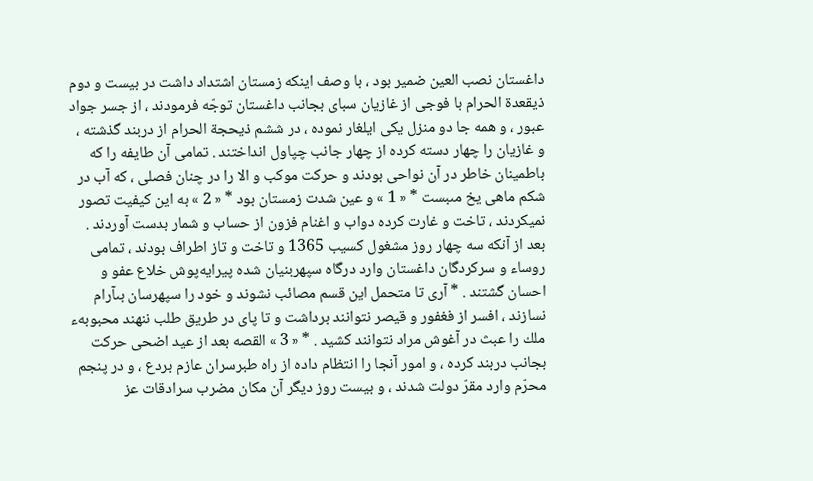داغستان نصب العين ضمير بود ، با وصف اينكه زمستان اشتداد داشت در بيست و دوم ذيقعدة الحرام با فوجى از غازيان سباى بجانب داغستان توجّه فرمودند ، از جسر جواد عبور ، و همه جا دو منزل يكى ايلغار نموده ، در ششم ذيحجة الحرام از دربند گذشته ، و غازيان را چهار دسته كرده از چهار جانب چپاول انداختند . تمامى آن طايفه را كه باطمينان خاطر در آن نواحى بودند و حركت موكب و الا را در چنان فصلى ، كه آب در شكم ماهى يخ مىبست * « 1 » و عين شدت زمستان بود * « 2 » به اين كيفيت تصور نميكردند ، تاخت و غارت كرده دواب و اغنام فزون از حساب و شمار بدست آوردند . بعد از آنكه سه چهار روز مشغول كسيب 1365 و تاخت و تاز اطراف بودند ، تمامى روساء و سركردگان داغستان وارد درگاه سپهربنيان شده پيرايه‌پوش خلاع عفو و احسان گشتند . * آرى تا متحمل اين قسم مصائب نشوند و خود را سپهرسان بىآرام نسازند ، افسر از فغفور و قيصر نتوانند برداشت و تا پاى در طريق طلب ننهند محبوبهء ملك را عبث در آغوش مراد نتوانند كشيد . * « 3 » القصه بعد از عيد اضحى حركت بجانب دربند كرده ، و امور آنجا را انتظام داده از راه طبرسران عازم بردع ، و در پنجم محرّم وارد مقرّ دولت شدند ، و بيست روز ديگر آن مكان مضرب سرادقات عز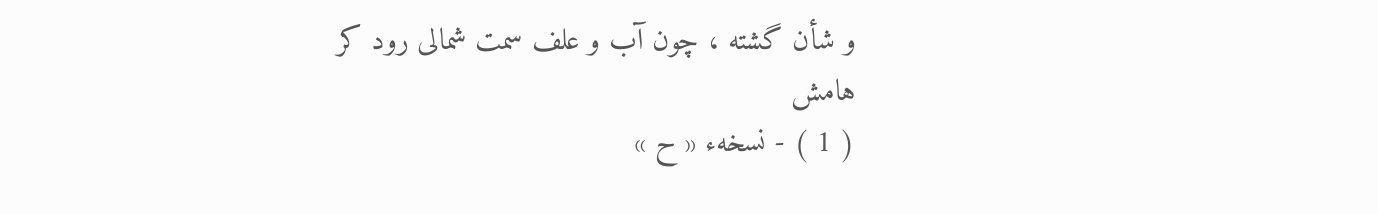و شأن گشته ، چون آب و علف سمت شمالى رود كر
هامش
( 1 ) - نسخهء « ح »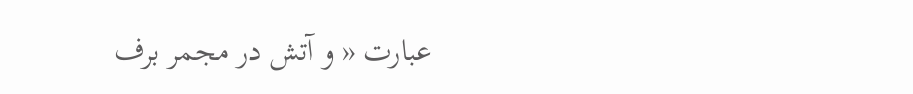عبارت « و آتش در مجمر برف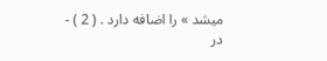ميشد » را اضافه دارد . ( 2 ) - در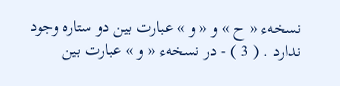نسخهء « ح » و « و » عبارت بين دو ستاره وجود ندارد . ( 3 ) - در نسخهء « و » عبارت بين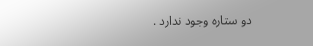دو ستاره وجود ندارد .